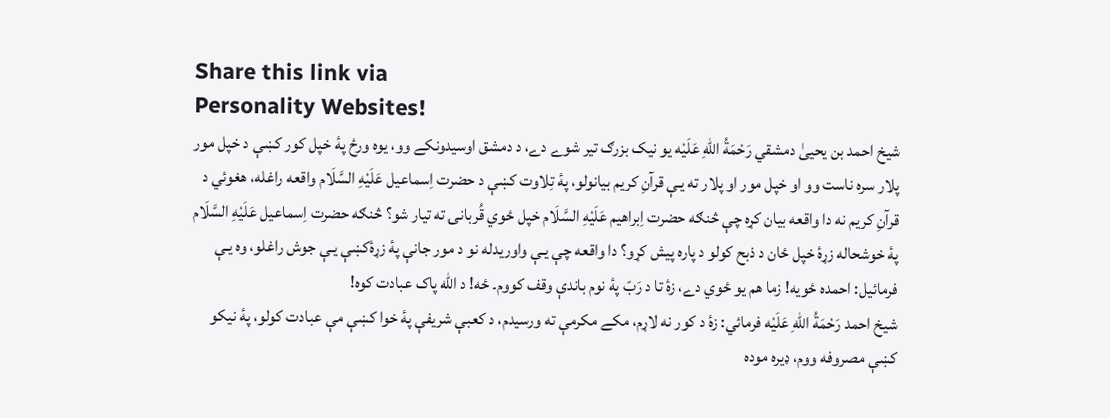Share this link via
Personality Websites!
شيخ احمد بن يحيیٰ دمشقي رَحْمَةُ اللهِ عَلَيْه يو نيک بزرګ تير شوے دے، د دمشق اوسيدونکے وو، يوه ورځ پۀ خپل کور کښې د خپل مور پلار سره ناست وو او خپل مور او پلار ته يـې قرآنِ کريم بيانولو، پۀ تِلاوت کښې د حضرت اِسماعيل عَلَیْهِ السَّلَام واقعه راغله، هغوئي د قرآنِ کريم نه دا واقعه بيان کړه چې څنګه حضرت اِبراهيم عَلَیْهِ السَّلَام خپل ځوي قُربانۍ ته تيار شو؟ څنګه حضرت اِسماعيل عَلَیْهِ السَّلَام پۀ خوشحاله زړۀ خپل ځان د ذبح کولو د پاره پيش کړو؟ دا واقعه چې يـې واوريدله نو د مور جانې پۀ زړۀکښې يـې جوش راغلو، وه يـې فرمائيل: احمده ځويه! زما هم يو ځوي دے، زۀ تا د رَبّ پۀ نوم باندې وقف کووم۔ ځه! د الله پاک عبادت کوه!
شيخ احمد رَحْمَةُ اللهِ عَلَيْه فرمائي: زۀ د کور نه لاړم، مکے مکرمې ته ورسيدم، د کعبې شريفې پۀ خوا کښې مې عبادت کولو، پۀ نيکو کښې مصروفه ووم، ډيره موده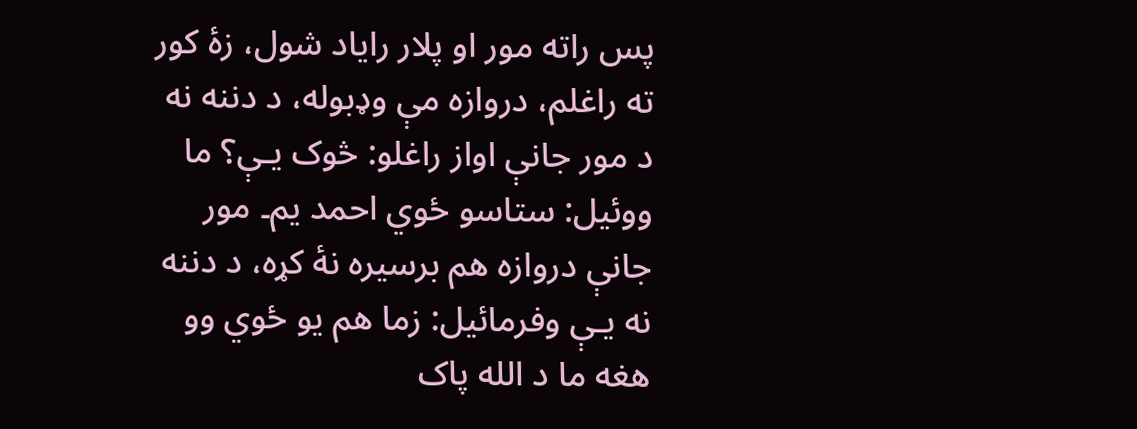پس راته مور او پلار راياد شول، زۀ کور ته راغلم، دروازه مې وډبوله، د دننه نه د مور جانې اواز راغلو: څوک يـې؟ ما ووئيل: ستاسو ځوي احمد يم۔ مور جانې دروازه هم برسيره نۀ کړه، د دننه نه يـې وفرمائيل: زما هم يو ځوي وو هغه ما د الله پاک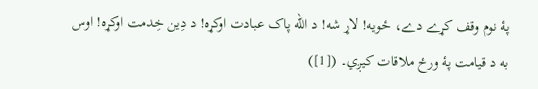پۀ نوم وقف کړے دے، ځويه! لاړ شه! د الله پاک عبادت اوکړه! د دِين خِدمت اوکړه! اوس به د قيامت پۀ ورځ ملاقات کيږي۔ ([1])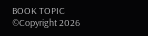BOOK TOPIC
©Copyright 2026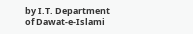by I.T. Department of Dawat-e-Islami